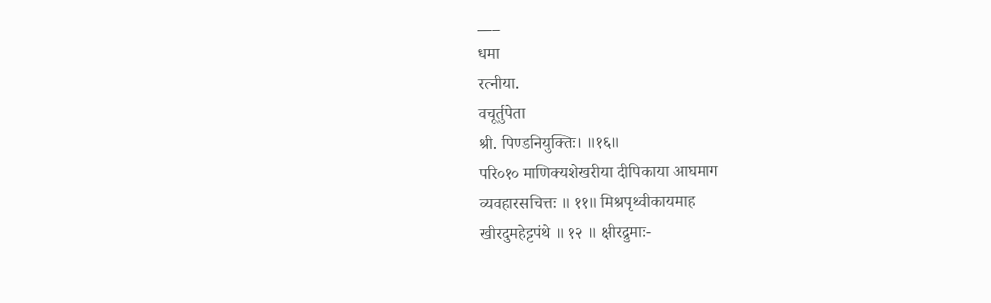___
धमा
रत्नीया.
वचूर्तुपेता
श्री. पिण्डनियुक्तिः। ॥१६॥
परि०१० माणिक्यशेखरीया दीपिकाया आघमाग
व्यवहारसचित्तः ॥ ११॥ मिश्रपृथ्वीकायमाह
खीरदुमहेट्टपंथे ॥ १२ ॥ क्षीरद्रुमाः-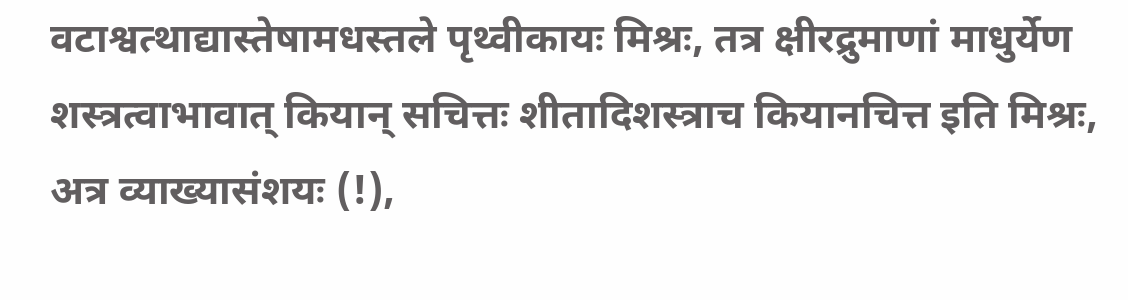वटाश्वत्थाद्यास्तेषामधस्तले पृथ्वीकायः मिश्रः, तत्र क्षीरद्रुमाणां माधुर्येण शस्त्रत्वाभावात् कियान् सचित्तः शीतादिशस्त्राच कियानचित्त इति मिश्रः, अत्र व्याख्यासंशयः (!),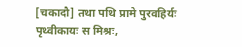[चकादौ] तथा पथि प्रामे पुरवहिर्यः पृथ्वीकायः स मिश्रः,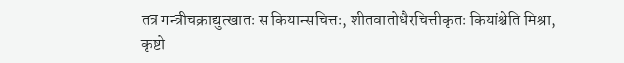तत्र गन्त्रीचक्राद्युत्खातः स कियान्सचित्तः, शीतवातोधैरचित्तीकृतः कियांश्चेति मिश्रा, कृष्टो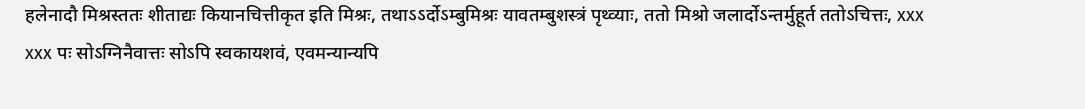हलेनादौ मिश्रस्ततः शीताद्यः कियानचित्तीकृत इति मिश्रः, तथाऽऽर्दोऽम्बुमिश्रः यावतम्बुशस्त्रं पृथ्व्याः, ततो मिश्रो जलार्दोऽन्तर्मुहूर्त ततोऽचित्तः, xxx
xxx पः सोऽग्निनैवात्तः सोऽपि स्वकायशवं, एवमन्यान्यपि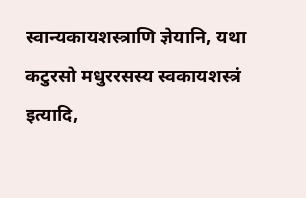स्वान्यकायशस्त्राणि ज्ञेयानि, यथा कटुरसो मधुररसस्य स्वकायशस्त्रं इत्यादि,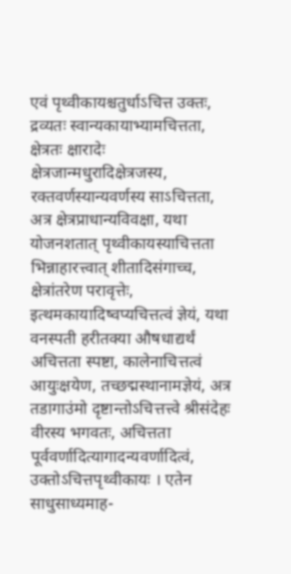एवं पृथ्वीकायश्चतुर्धाऽचित्त उक्तः, द्रव्यतः स्वान्यकायाभ्यामचित्तता, क्षेत्रतः क्षारादेः क्षेत्रजान्मधुरादिक्षेत्रजस्य, रक्तवर्णस्यान्यवर्णस्य साऽचित्तता, अत्र क्षेत्रप्राधान्यविवक्षा, यथा योजनशतात् पृथ्वीकायस्याचित्तता भिन्नाहारत्त्वात् शीतादिसंगाच्च, क्षेत्रांतरेण परावृत्तेः, इत्थमकायादिष्वप्यचित्तत्वं ज्ञेयं, यथा वनस्पती हरीतक्या औषधाद्यर्थं अचित्तता स्पष्टा, कालेनाचित्तत्वं आयुःक्षयेण, तच्छद्मस्थानामज्ञेयं, अत्र तडागाउंमो दृष्टान्तोऽचित्तत्त्वे श्रीसंदेहः वीरस्य भगवतः, अचित्तता पूर्ववर्णादित्यागादन्यवर्णादित्वं, उक्तोऽचित्तपृथ्वीकायः । एतेन साधुसाध्यमाह-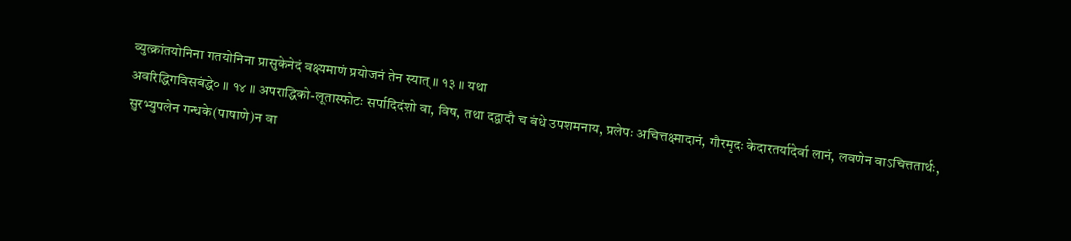व्युत्क्रांतयोनिना गतयोनिना प्रासुकेनेदं वक्ष्यमाणं प्रयोजनं तेन स्यात् ॥ १३ ॥ यथा
अवरिद्धिगविसबंद्धे० ॥ १४ ॥ अपराद्धिको-लूतास्फोटः सर्पादिदंशो वा, विष, तथा दद्वादौ च बंधे उपशमनाय, प्रलेपः अचित्तक्ष्मादानं, गौरमृदः केदारतर्यादेर्वा लानं, लवणेन वाऽचित्ततार्थः, सुरभ्युपलेन गन्धके(पाषाणे)न वा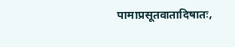पामाप्रसूतवातादिषातः,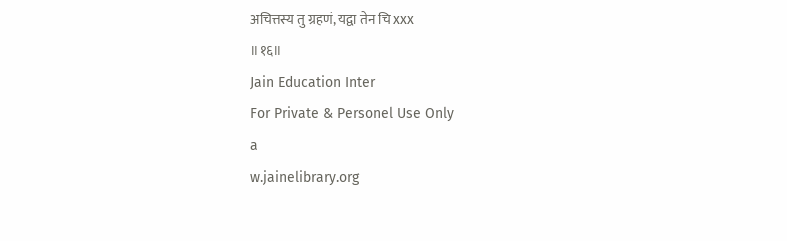अचित्तस्य तु ग्रहणं, यद्वा तेन चि xxx
॥१६॥
Jain Education Inter
For Private & Personel Use Only
a
w.jainelibrary.org